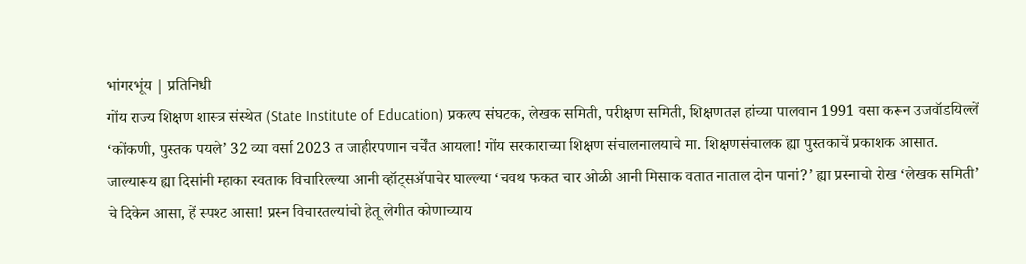भांगरभूंय | प्रतिनिधी
गोंय राज्य शिक्षण शास्त्र संस्थेत (State Institute of Education) प्रकल्प संघटक, लेखक समिती, परीक्षण समिती, शिक्षणतज्ञ हांच्या पालवान 1991 वसा करून उजवॉडयिल्लें ‘कोंकणी, पुस्तक पयले’ 32 व्या वर्सा 2023 त जाहीरपणान चर्चेंत आयला! गोंय सरकाराच्या शिक्षण संचालनालयाचे मा. शिक्षणसंचालक ह्या पुस्तकाचें प्रकाशक आसात. जाल्यारूय ह्या दिसांनी म्हाका स्वताक विचारिल्ल्या आनी व्हॉट्सॲपाचेर घाल्ल्या ‘चवथ फकत चार ओळी आनी मिसाक वतात नाताल दोन पानां?’ ह्या प्रस्नाचो रोख ‘लेखक समिती’ चे दिकेन आसा, हें स्पश्ट आसा! प्रस्न विचारतल्यांचो हेतू लेगीत कोणाच्याय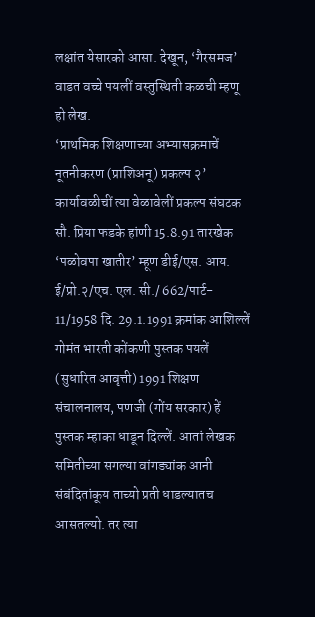लक्षांत येसारको आसा. देखून, ‘गैरसमज’ वाडत वच्चे पयलीं वस्तुस्थिती कळची म्हणू हो लेख.
‘प्राथमिक शिक्षणाच्या अभ्यासक्रमाचें नूतनीकरण (प्राशिअनू) प्रकल्प २’ कार्यावळीचीं त्या वेळावेलीं प्रकल्प संघटक सौ. प्रिया फडके हांणी 15.8.91 तारखेक ‘पळोवपा खातीर’ म्हूण डीई/एस. आय. ई/प्रो.२/एच. एल. सी./ 662/पार्ट- 11/1958 दि. 29.1.1991 क्रमांक आशिल्लें गोमंत भारती कोंकणी पुस्तक पयलें (सुधारित आवृत्ती) 1991 शिक्षण संचालनालय, पणजी (गोंय सरकार) हें पुस्तक म्हाका धाडून दिल्लें. आतां लेखक समितीच्या सगल्या वांगड्यांक आनी संबंदितांकूय ताच्यो प्रती धाडल्यातच आसतल्यो. तर त्या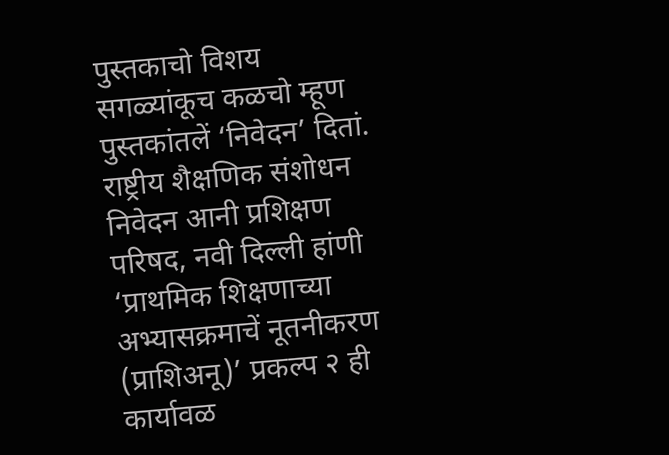पुस्तकाचो विशय सगळ्यांकूच कळचो म्हूण पुस्तकांतलें ‘निवेदन’ दितां.
राष्ट्रीय शैक्षणिक संशोधन निवेदन आनी प्रशिक्षण परिषद, नवी दिल्ली हांणी ‘प्राथमिक शिक्षणाच्या अभ्यासक्रमाचें नूतनीकरण (प्राशिअनू)’ प्रकल्प २ ही कार्यावळ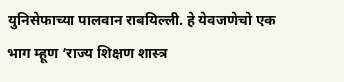युनिसेफाच्या पालवान राबयिल्ली. हे येवजणेचो एक भाग म्हूण ‘राज्य शिक्षण शास्त्र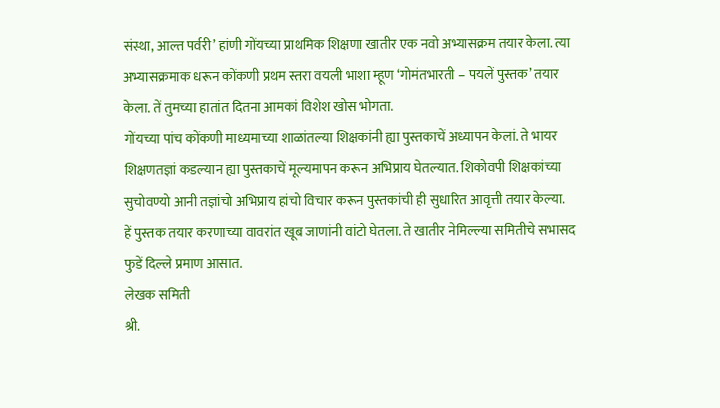संस्था, आल्त पर्वरी’ हांणी गोंयच्या प्राथमिक शिक्षणा खातीर एक नवो अभ्यासक्रम तयार केला. त्या अभ्यासक्रमाक धरून कोंकणी प्रथम स्तरा वयली भाशा म्हूण ‘गोमंतभारती – पयलें पुस्तक’ तयार केला. तें तुमच्या हातांत दितना आमकां विशेश खोस भोगता.
गोंयच्या पांच कोंकणी माध्यमाच्या शाळांतल्या शिक्षकांनी ह्या पुस्तकाचें अध्यापन केलां. ते भायर शिक्षणतज्ञां कडल्यान ह्या पुस्तकाचें मूल्यमापन करून अभिप्राय घेतल्यात. शिकोवपी शिक्षकांच्या सुचोवण्यो आनी तज्ञांचो अभिप्राय हांचो विचार करून पुस्तकांची ही सुधारित आवृत्ती तयार केल्या.
हें पुस्तक तयार करणाच्या वावरांत खूब जाणांनी वांटो घेतला. ते खातीर नेमिल्ल्या समितीचे सभासद फुडें दिल्ले प्रमाण आसात.
लेखक समिती
श्री.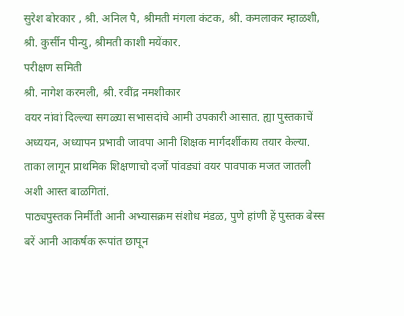सुरेश बोरकार , श्री. अनिल पै, श्रीमती मंगला कंटक, श्री. कमलाकर म्हाळशी, श्री. कुर्सीन पीन्यु, श्रीमती काशी मयेंकार.
परीक्षण समिती
श्री. नागेश करमली, श्री. रवींद्र नमशीकार
वयर नांवां दिल्ल्या सगळ्या सभासदांचे आमी उपकारी आसात. ह्या पुस्तकाचें अध्ययन, अध्यापन प्रभावी जावपा आनी शिक्षक मार्गदर्शीकाय तयार केल्या. ताका लागून प्राथमिक शिक्षणाचो दर्जो पांवड्यां वयर पावपाक मजत जातली अशी आस्त बाळगितां.
पाठ्यपुस्तक निर्मीती आनी अभ्यासक्रम संशोध मंडळ, पुणे हांणी हें पुस्तक बेस्स बरें आनी आकर्षक रूपांत छापून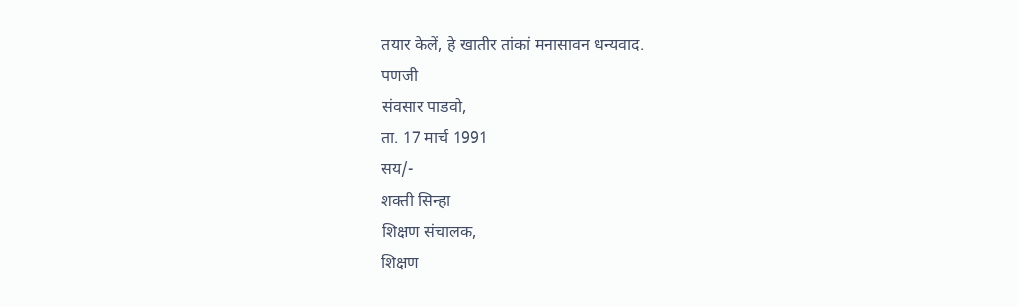तयार केलें, हे खातीर तांकां मनासावन धन्यवाद.
पणजी
संवसार पाडवो,
ता. 17 मार्च 1991
सय/-
शक्ती सिन्हा
शिक्षण संचालक,
शिक्षण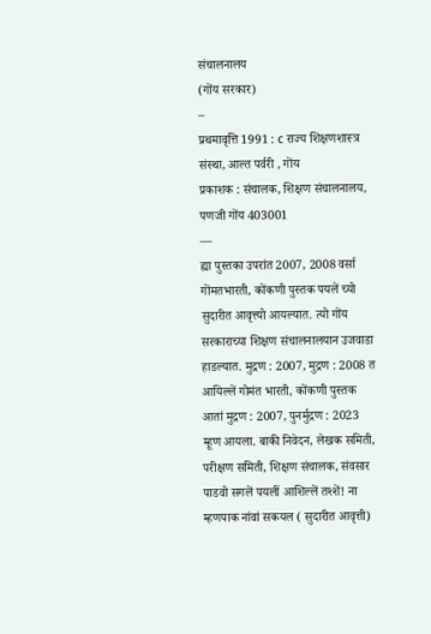संचालनालय
(गोंय सरकार)
–
प्रथमावृत्ति 1991 : c राज्य शिक्षणशास्त्र संस्था, आल्त पर्वरी , गोंय
प्रकाशक : संचालक, शिक्षण संचालनालय, पणजी गोंय 403001
—
ह्या पुस्तका उपरांत 2007, 2008 वर्सा गोंमतभारती, कोंकणी पुस्तक पयलें च्यो सुदारीत आवृत्त्यो आयल्यात. त्यो गोंय सरकाराच्या शिक्षण संचालनालयान उजवाडा हाडल्यात. मुद्रण : 2007, मुद्रण : 2008 त आयिल्लें गोमंत भारती, कोंकणी पुस्तक आतां मुद्रण : 2007, पुनर्मुद्रण : 2023 म्हूण आयला. बाकी निवेदन, लेखक समिती, परीक्षण समिती, शिक्षण संचालक, संवसार पाडवो सगलें पयलीं आशिल्लें तश्शें! ना म्हणपाक नांवां सकयल ( सुदारीत आवृत्ती)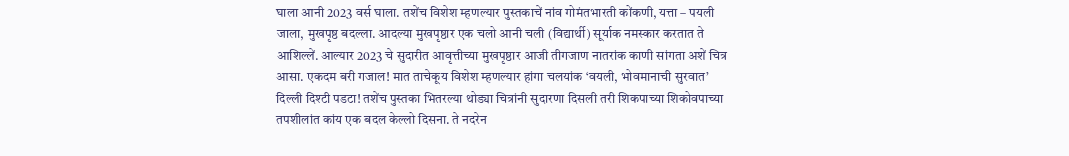घाला आनी 2023 वर्स घाला. तशेंच विशेश म्हणल्यार पुस्तकाचें नांव गोमंतभारती कोंकणी, यत्ता – पयली जाला, मुखपृष्ठ बदल्ला. आदल्या मुखपृष्ठार एक चलो आनी चली (विद्यार्थी) सूर्याक नमस्कार करतात ते आशिल्लें. आल्यार 2023 चे सुदारीत आवृत्तीच्या मुखपृष्ठार आजी तीगजाण नातरांक काणी सांगता अशें चित्र आसा. एकदम बरी गजाल! मात ताचेकूय विशेश म्हणल्यार हांगा चलयांक ‘वयली, भोवमानाची सुरवात’ दिल्ली दिश्टी पडटा! तशेंच पुस्तका भितरल्या थोड्या चित्रांनी सुदारणा दिसली तरी शिकपाच्या शिकोवपाच्या तपशीलांत कांय एक बदल केल्लो दिसना. ते नदरेन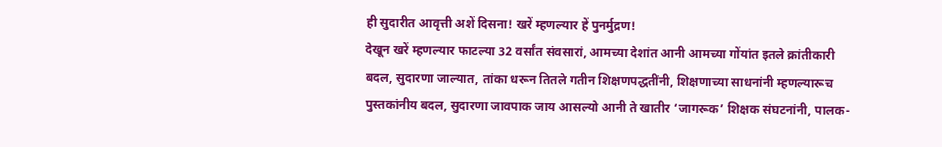ही सुदारीत आवृत्ती अशें दिसना! खरें म्हणल्यार हें पुनर्मुद्रण!
देखून खरें म्हणल्यार फाटल्या 32 वर्सांत संवसारां, आमच्या देशांत आनी आमच्या गोंयांत इतले क्रांतीकारी बदल, सुदारणा जाल्यात, तांका धरून तितले गतीन शिक्षणपद्धतींनी, शिक्षणाच्या साधनांनी म्हणल्यारूच पुस्तकांनीय बदल, सुदारणा जावपाक जाय आसल्यो आनी ते खातीर ‘जागरूक’ शिक्षक संघटनांनी, पालक-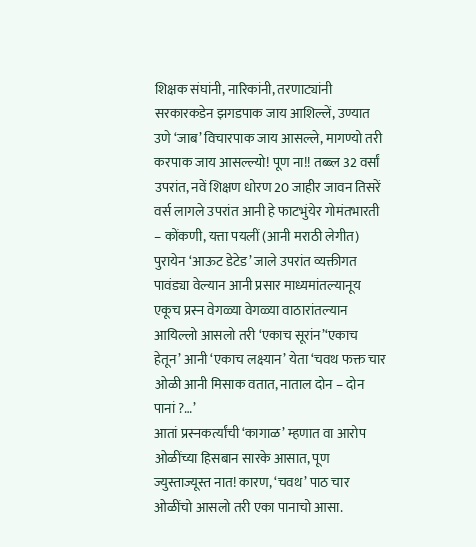शिक्षक संघांनी, नारिकांनी, तरणाट्यांनी सरकारकडेन झगडपाक जाय आशिल्लें, उण्यात उणे ‘जाब’ विचारपाक जाय आसल्ले, मागण्यो तरी करपाक जाय आसल्ल्यो! पूण ना!! तब्ब्ल 32 वर्सां उपरांत, नवें शिक्षण धोरण 20 जाहीर जावन तिसरें वर्स लागले उपरांत आनी हे फाटभुंयेर गोमंतभारती – कोंकणी, यत्ता पयलीं (आनी मराठी लेगीत) पुरायेन ‘आऊट डेटेड’ जाले उपरांत व्यक्तीगत पावंड्या वेल्यान आनी प्रसार माध्यमांतल्यानूय एकूच प्रस्न वेगळ्या वेगळ्या वाठारांतल्यान आयिल्लो आसलो तरी ‘एकाच सूरांन’‘एकाच हेतून’ आनी ‘एकाच लक्ष्यान’ येता ‘चवथ फक्त चार ओळी आनी मिसाक वतात, नाताल दोन – दोन पानां ?…’
आतां प्रस्नकर्त्यांची ‘कागाळ’ म्हणात वा आरोप ओळींच्या हिसबान सारके आसात, पूण ज्युस्ताज्यूस्त नात! कारण, ‘चवथ’ पाठ चार ओळींचो आसलो तरी एका पानाचो आसा.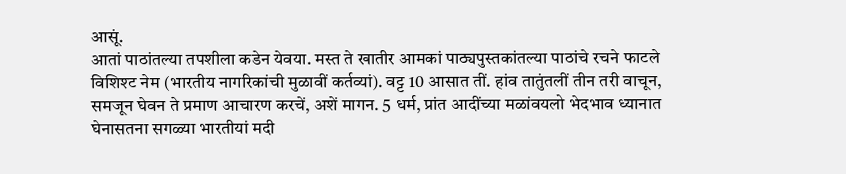आसूं.
आतां पाठांतल्या तपशीला कडेन येवया. मस्त ते खातीर आमकां पाठ्यपुस्तकांतल्या पाठांचे रचने फाटले विशिश्ट नेम (भारतीय नागरिकांची मुळावीं कर्तव्यां). वट्ट 10 आसात तीं. हांव तातुंतलीं तीन तरी वाचून, समजून घेवन ते प्रमाण आचारण करचें, अशें मागन. 5 धर्म, प्रांत आदींच्या मळांवयलो भेदभाव ध्यानात घेनासतना सगळ्या भारतीयां मदी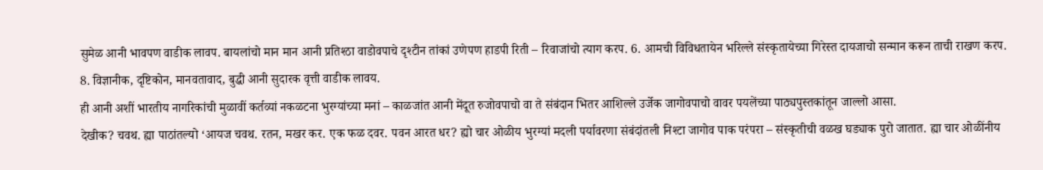सुमेळ आनी भावपण वाडीक लावप. बायलांचो मान मान आनी प्रतिश्ठा वाडोवपाचे दृश्टीन तांकां उणेपण हाडपी रिती – रिवाजांचो त्याग करप. 6. आमची विविधतायेन भरिल्ले संस्कृतायेच्या गिरेस्त दायजाचो सन्मान करून ताची राखण करप.
8. विज्ञानीक, दृष्टिकोन, मानवतावाद, बुद्धी आनी सुदारक वृत्ती वाडीक लावय.
ही आनी अशीं भारतीय नागरिकांची मुळावीं कर्तव्यां नकळटना भुरग्यांच्या मनां – काळजांत आनी मेंदूत रुजोवपाचो वा ते संबंदान भितर आशिल्ले उर्जेक जागोवपाचो वावर पयलेंच्या पाठ्यपुस्तकांतून जाल्लो आसा.
देखीक? चवथ. ह्या पाठांतल्यो ‘आयज चवथ. रतन, मखर कर. एक फळ दवर. पवन आरत धर? ह्यो चार ओळीय भुरग्यां मदली पर्यावरणा संबंदांतली निश्टा जागोव पाक परंपरा – संस्कृतीची वळख घड्याक पुरो जातात. ह्या चार ओळींनीय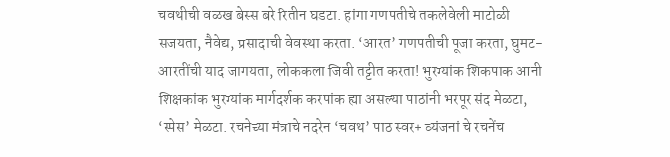चवथीची वळख बेस्स बरे रितीन घडटा. हांगा गणपतीचे तकलेवेली माटोळी सजयता, नैवेद्य, प्रसादाची वेवस्था करता. ‘आरत’ गणपतीची पूजा करता, घुमट- आरतींची याद जागयता, लोककला जिवी तट्टीत करता! भुरग्यांक शिकपाक आनी शिक्षकांक भुरग्यांक मार्गदर्शक करपांक ह्या असल्या पाठांनी भरपूर संद मेळटा, ‘स्पेस’ मेळटा. रचनेच्या मंत्राचे नदरेन ‘चवथ’ पाठ स्वर+ व्यंजनां चे रचनेंच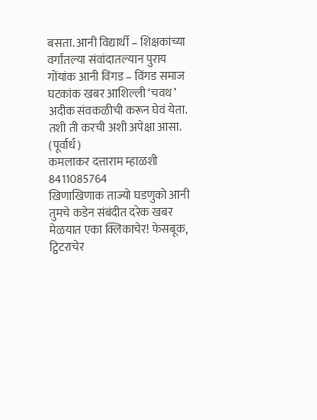बसता. आनी विद्यार्थी – शिक्षकांच्या वर्गांतल्या संवांदातल्यान पुराय गोंयांक आनी विंगड – विंगड समाज घटकांक खबर आशिल्ली ‘चवथ’ अदीक संवकळीची करून घेवं येता. तशी ती करची अशी अपेक्षा आसा. (पूर्वार्ध)
कमलाकर दत्ताराम म्हाळशी
8411085764
खिणाखिणाक ताज्यो घडणुको आनी तुमचे कडेन संबंदीत दरेक खबर मेळयात एका क्लिकाचेर! फेसबूक, ट्विटराचेर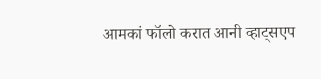आमकां फॉलो करात आनी व्हाट्सएप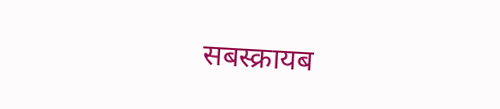सबस्क्रायब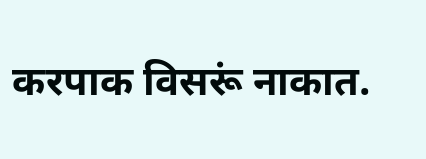करपाक विसरूं नाकात.